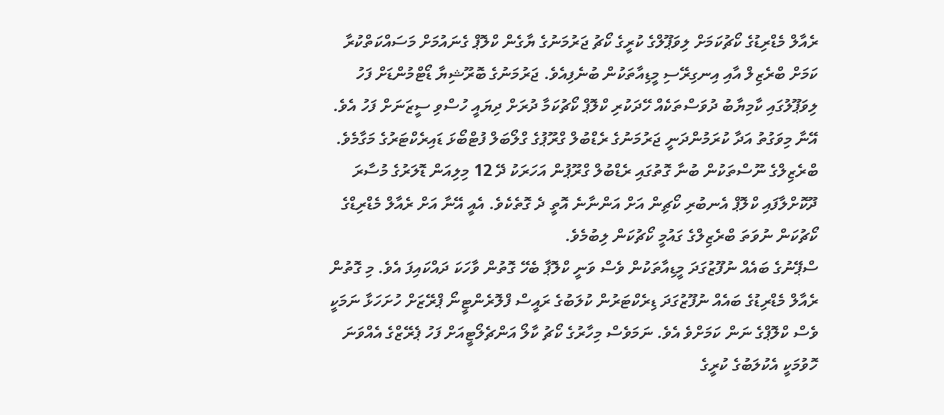ރެއާލް މެޑްރިޑުގެ ކޯޗުކަމަށް ލިވަޕޫލްގެ ކުރީގެ ކޯޗު ޖަރުމަނުގެ ޔާގެން ކްލޮޕް ގެނައުމަށް މަސައްކަތްކުރާ ކަމަށް ބްރެޒިލް އާއި އިނގިރޭސި މީޑިއާތަކުން ބުނެފިއެވެ. ޖަރުމަނުގެ ބޮރޫޝިޔާ ޑޯޓްމުންޑަށް ފަހު ލިވަޕޫލުގައި ކާމިޔާބު ދުވަސްތަކެއް ހޭދަކުރި ކްލޮޕް ކޯޗުކަމާ ދުރަށް ދިޔައީ ހުސްވި ސީޒަނަށް ފަހު އެވެ. އޭނާ މިވަގުތު އަދާ ކުރަމުންދަނީ ޖަރުމަނުގެ ރެޑްބުލް ގްރޫޕުގެ ގްލޯބަލް ފުޓްބޯޅަ ޑައިރެކްޓަރުގެ މަގާމެވެ. ބްރެޒިލްގެ ނޫސްތަކުން ބުނާ ގޮތުގައި ރެޑްބުލް ގްރޫޕުން އަހަރަކު ދޭ 12 މިލިއަން ޑޮލަރުގެ މުސާރަ ދޫކޮށްލާފައި ކްލޮޕް އެނބުރި ކޯޗިން އަށް އަންނާނެ އޮތީ ދެ ގޮތެކެވެ. އެއީ އޭނާ އަށް ރެއާލް މެޑްރިޑްގެ ކޯޗުކަން ނުވަތަ ބްރެޒިލްގެ ގައުމީ ކޯޗުކަން ލިބުމެވެ.
ސްޕޭނުގެ ބައެއް ނުފޫޒުގަދަ މީޑިއާތަކުން ވެސް ވަނީ ކްލޮޕާ ބެހޭ ގޮތުން ވާހަކަ ދައްކައިފަ އެވެ. މި ގޮތުން ރެއާލް މެޑްރިޑުގެ ބައެއް ނުފޫޒުގަދަ ޑިރެކްޓަރުން ކުލަބުގެ ރައީސް ފްލޮރެންޓީނޯ ޕްރޭޒަށް ހުށަހަޅާ ނަމަކީ ވެސް ކްލޮޕްގެ ނަން ކަމަށްވެ އެވެ. ނަމަވެސް މިހާރުގެ ކޯޗު ކާލޯ އަންޗެލޯޓީއަށް ފަހު ޕެރޭޒްގެ އެއްވަނަ ހޮވުމަކީ އެކުލަބުގެ ކުރީގެ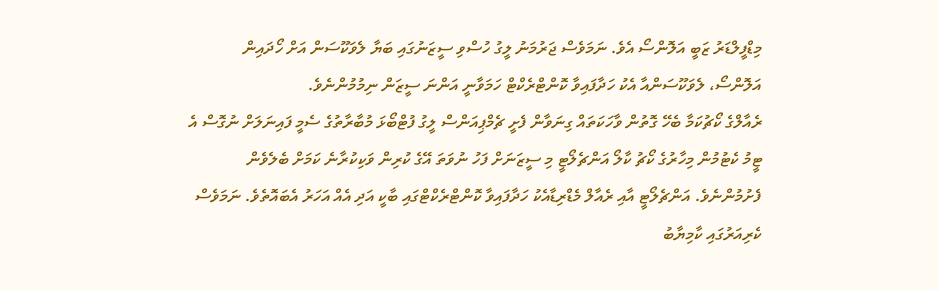މިޑްފީލްޑަރު ޒަބީ އަލޮންސޯ އެވެ. ނަމަވެސް ޖަރުމަނު ލީގު ހުސްވި ސީޒަނުގައި ބަޔާ ލެވަކޫސަން އަށް ހޯދައިން އަލޮންސޯ، ލެވަކޫސަންއާ އެކު ހަދާފައިވާ ކޮންޓްރެކްޓް ހަމަވާނީ އަންނަ ސީޒަން ނިމުމުންނެވެ.
ރެއާލްގެ ކޯޗުކަމާ ބެހޭ ގޮތުން ވާހަކަތައް ގިނަވާން ފެށީ ޗެމްޕިއަންސް ލީގު ފުޓްބޯޅަ މުބާރާތުގެ ސެމީ ފައިނަލަށް ނުގޮސް އެ ޓީމު ކެޓުމުން މިހާރުގެ ކޯޗު ކާލޯ އަންޗެލޯޓީ މި ސީޒަނަށް ފަހު ނުވަތަ އޭގެ ކުރިން ވަކިކުރާނެ ކަމަށް ބެލެވެން ފެށުމުންނެވެ. އަންޗެލޯޓީ އާއި ރެއާލް މެޑްރިޑާއެކު ހަދާފައިވާ ކޮންޓްރެކްޓްގައި ބާކީ އަދި އެއް އަހަރު އެބައޮތެވެ. ނަމަވެސް ކެރިއަރުގައި ކާމިޔާބު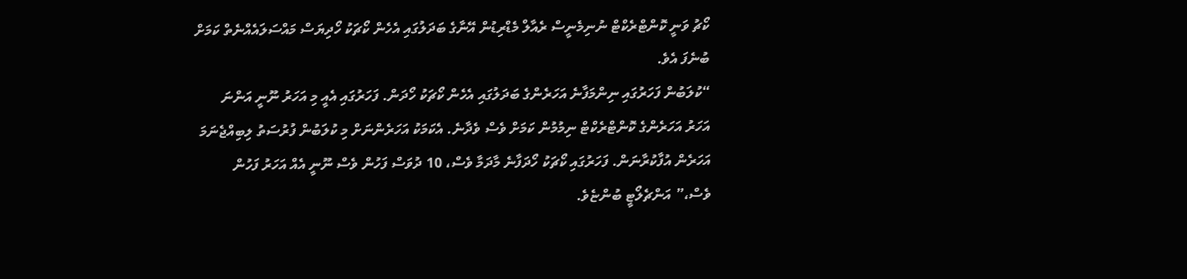ކޯޗު ވަނީ ކޮންޓްރެކްޓް ނުނިމެނީސް ރެއާލް މެޑްރިޑުން އޭނާގެ ބަދަލުގައި އެހެން ކޯޗަކު ހޯދިޔަސް މައްސަލައެއްނެތް ކަމަށް ބުނެފަ އެވެ.
“ކުލަބުން ފަހަރުގައި ނިންމަފާނެ އަހަރެންގެ ބަދަލުގައި އެހެން ކޯޗަކު ހޯދަން. ފަހަރުގައި އެއީ މި އަހަރު ނޫނީ އަންނަ އަހަރު އަހަރެންގެ ކޮންޓްރެކްޓް ނިމުމުން ކަމަށް ވެސް ވެދާނެ. އެކަމަކު އަހަރެންނަށް މި ކުލަބުން ފުރުސަތު ލިބިއްޖެނަމަ އަހަރެން އުފާކުރާނަން. ފަހަރުގައި ކޯޗަކު ހޯދަފާނެ މާދަމާ ވެސް، 10 ދުވަސް ފަހުން ވެސް ނޫނީ އެއް އަހަރު ފަހުން ވެސް،” އަންޗެލޯޓީ ބުންޏެވެ.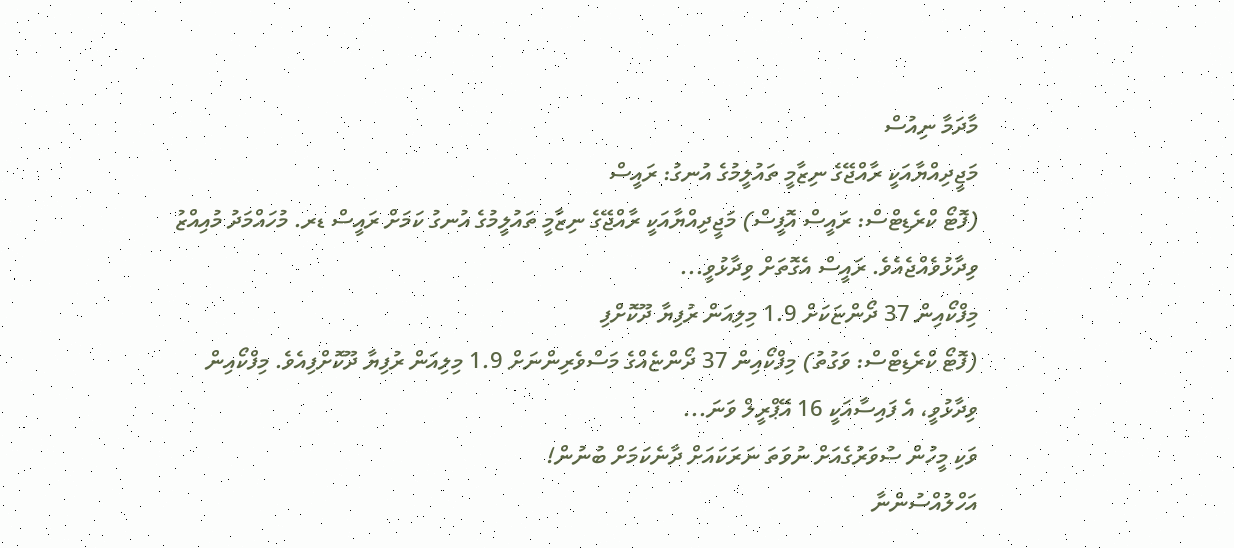މާދަމާ ނިއުސް
މަޖީދިއްޔާއަކީ ރާއްޖޭގެ ނިޒާމީ ތައުލީމުގެ އުނގު: ރައީސް
(ފޮޓޯ ކްރެޑިޓްސް: ރައީސް އޮފީސް) މަޖީދިއްޔާއަކީ ރާއްޖޭގެ ނިޒާމީ ތައުލީމުގެ އުނގު ކަމަށް ރައީސް ޑރ. މުހައްމަދު މުއިއްޒު ވިދާޅުވެއްޖެއެވެ. ރައީސް އެގޮތަށް ވިދާޅުވީ...
މިފްކޯއިން 37 ދޯންޏަކަށް 1.9 މިލިއަން ރުފިޔާ ދޫކޮށްފި
(ފޮޓޯ ކްރެޑިޓްސް: ވަގުތު) މިފްކޯއިން 37 ދޯންޏެއްގެ މަސްވެރިންނަށް 1.9 މިލިއަން ރުފިޔާ ދޫކޮށްފިއެވެ. މިފްކޯއިން ވިދާޅުވީ، އެ ފައިސާއަކީ 16 އޭޕްރީލް ވަނަ...
ވަކި މީހުން ސުވަރުގެއަށް ނުވަތަ ނަރަކައަށް ދާނެކަމަށް ބުނުން!
އަހްލުއްސުންނާ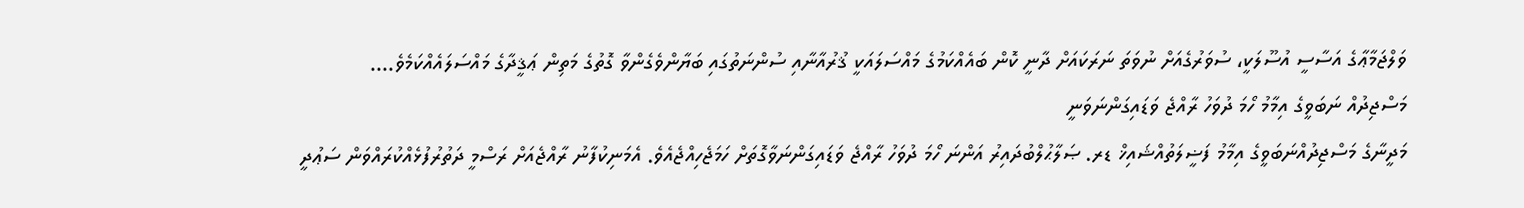ވަލްޖަމާޢާގެ އަސާސީ އުސޫލަކީ، ސުވަރުގެއަށް ނުވަތަ ނަރަކައަށް ދާނީ ކޮން ބައެއްކަމުގެ މައްސަލައަކީ ޤުރުއާނާއި ސުންނަތުގައި ބަޔާންވެގެންވާ ގޮތުގެ މަތިން ޢަޤީދާގެ މައްސަލައެއްކަމެވެ....
މަސްޖިދުއް ނަބަވީގެ އިމާމު ހޯމަ ދުވަހު ރާއްޖެ ވަޑައިގަންނަވަނީ
މަދީނާގެ މަސްޖިދުއްނަބަވީގެ އިމާމު ފަޟީލަތުއްޝައިޚް ޑރ. ޞަލާޙުލްބުދައިރު އަންނަ ހޯމަ ދުވަހު ރާއްޖެ ވަޑައިގަންނަވާގޮތަށް ހަމަޖެހިއްޖެއެވެ. އެމަނިކުފާނު ރާއްޖެއަށް ރަސްމީ ދަތުރުފުޅެއްކުރައްވަން ސަޢުދީ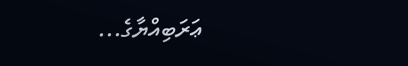ޢަރަބިއްޔާގެ...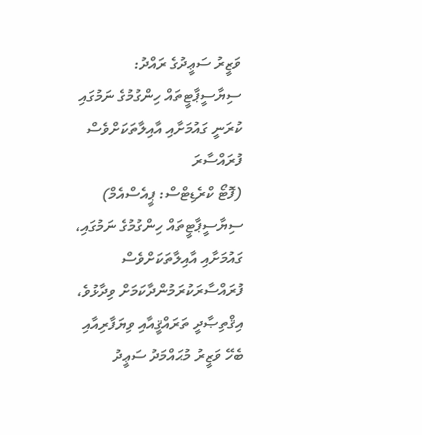ވަޒީރު ސަޢީދުގެ ރައްދު: ސިޔާސީޕާޓީތައް ހިންގުމުގެ ނަމުގައި ކުރަނީ ގައުމަށާއި އާއިލާތަކަށްވެސް ފުރައްސާރަ
(ފޮޓޯ ކްރެޑިޓްސް: ޕީއެސްއެމް) ސިޔާސީޕާޓީތައް ހިންގުމުގެ ނަމުގައި، ގައުމަށާއި އާއިލާތަކަށްވެސް ފުރައްސާރަކުރަމުންދާކަމަށް ވިދާޅުވެ، އިޤްތިޞާދީ ތަރައްޤީއާއި ވިޔަފާރިއާއި ބެހޭ ވަޒީރު މުޙައްމަދު ސަޢީދު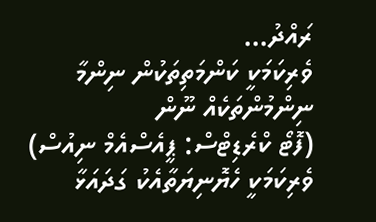ރައްދު...
ވެރިކަމަކީ ކަންމަތިތަކުން ނިންމާ ނިންމުންތަކެއް ނޫން
(ފޮޓޯ ކްރެޑިޓްސް: ޕީއެސްއެމް ނިއުސް) ވެރިކަމަކީ ހެޔޮނިޔަތާއެކު ގަދައަޅާ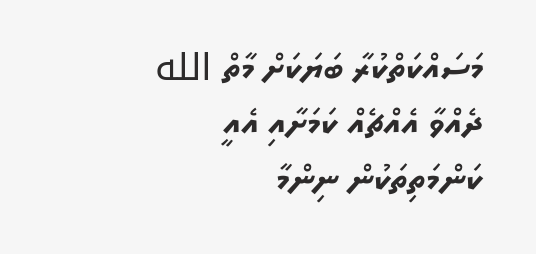މަސައްކަތްކުރާ ބަޔަކަށް މާތް الله ދެއްވާ އެއްޗެއް ކަމަށާއި އެއީ ކަންމަތިތަކުން ނިންމާ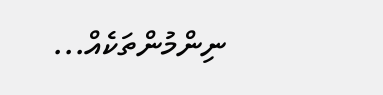ނިންމުންތަކެއް...